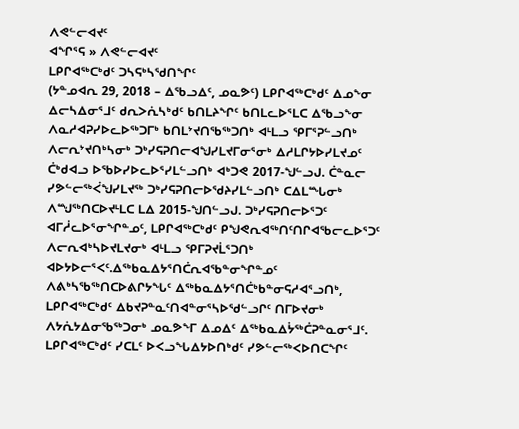ᐱᕙᓪᓕᐊᔪᑦ
ᐊᖏᕐᕋ » ᐱᕙᓪᓕᐊᔪᑦ
ᒪᑭᒋᐊᖅᑕᒃᑯᑦ ᑐᓴᕋᒃᓴᖁᑎᖏᑦ
(ᔭᓐᓄᐊᕆ 29, 2018 – ᐃᖃᓗᐃᑦ, ᓄᓇᕗᑦ) ᒪᑭᒋᐊᖅᑕᒃᑯᑦ ᐃᓄᖕᓂ ᐃᓕᓴᐃᓂᕐᒧᑦ ᑯᕆᐳᕇᓴᒃᑯᑦ ᑲᑎᒪᔨᖏᑦ ᑲᑎᒪᓚᐅᕐᒪᑕ ᐃᖃᓗᖕᓂ ᐱᓇᓱᐊᕈᓯᐅᓚᐅᖅᑐᒥᒃ ᑲᑎᒪᔾᔪᑎᖃᖅᑐᑎᒃ ᐊᒻᒪᓗ ᕿᒥᕐᕈᓪᓗᑎᒃ ᐱᓕᕆᔾᔪᑎᒃᓴᓂᒃ ᑐᒃᓯᕋᕈᑎᓕᐊᖑᓯᒪᔪᒥᓂᕐᓂᒃ ᐃᓱᒪᒋᔭᐅᓯᒪᔪᓄᑦ ᑖᒃᑯᐊᓗ ᐅᖃᐅᓯᐅᓚᐅᕐᓯᒪᓪᓗᑎᒃ ᐊᒃᑐᕙ 2017-ᖑᓪᓗᒍ. ᑖᓐᓇᓕ ᓯᕗᓪᓕᖅᐹᖑᓯᒪᔪᖅ ᑐᒃᓯᕋᕈᑎᓕᐅᖁᔨᓯᒪᓪᓗᑎᒃ ᑕᐃᒪᙵᓂᒃ ᐱᙳᖅᑎᑕᐅᔪᒻᒪᑕ ᒪᐃ 2015-ᖑᑎᓪᓗᒍ. ᑐᒃᓯᕋᕈᑎᓕᐅᕐᑐᑦ ᐊᒥᓲᓚᐅᕐᓂᖏᓐᓄᑦ, ᒪᑭᒋᐊᖅᑕᒃᑯᑦ ᑭᖑᕙᕆᐊᖅᑎᑦᑎᒋᐊᖃᓕᓚᐅᕐᑐᑦ ᐱᓕᕆᐊᒃᓴᐅᔪᒪᔪᓂᒃ ᐊᒻᒪᓗ ᕿᒥᕈᔪᒫᕐᑐᑎᒃ ᐊᐅᔭᐅᓕᕐᐸᑦ.ᐃᖅᑲᓇᐃᔭᕐᑎᑖᕆᐊᖃᓐᓂᖏᓐᓄᑦ ᐱᕕᒃᓴᖃᖅᑎᑕᐅᕕᒋᔭᖓᑦ ᐃᖅᑲᓇᐃᔭᕐᑎᑖᒃᑲᓐᓂᕋᓱᐊᕐᓗᑎᒃ, ᒪᑭᒋᐊᖅᑕᒃᑯᑦ ᐃᑲᔪᕈᓐᓇᑦᑎᐊᓐᓂᕐᓴᐅᖁᓪᓗᒋᑦ ᑎᒥᐅᔪᓂᒃ ᐱᔭᕇᔭᐃᓂᖃᖅᑐᓂᒃ ᓄᓇᕗᖕᒥ ᐃᓄᐃᑦ ᐃᖅᑲᓇᐃᔮᖅᑖᕈᓐᓇᓂᕐᒧᑦ. ᒪᑭᒋᐊᖅᑕᒃᑯᑦ ᓯᑕᒪᑦ ᐅᐸᓗᖓᐃᔭᐅᑎᒃᑯᑦ ᓯᕗᓪᓕᖅᐸᐅᑎᑕᖏᑦ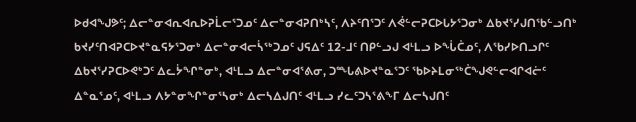ᐅᑯᐊᖑᕗᑦ; ᐃᓕᓐᓂᐊᕆᐊᕆᐅᕈᒫᓕᕐᑐᓄᑦ ᐃᓕᓐᓂᐊᕈᑎᒃᓴᑦ, ᐱᔨᑦᑎᕐᑐᑦ ᐱᕚᓪᓕᕈᑕᐅᒐᔭᕐᑐᓂᒃ ᐃᑲᔪᕐᓯᒍᑎᖃᓪᓗᑎᒃ ᑲᔪᓯᑦᑎᐊᕈᑕᐅᔪᓐᓇᕋᔭᕐᑐᓂᒃ ᐃᓕᓐᓂᐊᓕᓵᖅᑐᓄᑦ ᒍᕋᐃᑦ 12-ᒧᑦ ᑎᑭᓪᓗᒍ ᐊᒻᒪᓗ ᐅᖔᑖᓄᑦ, ᐱᖃᓯᐅᑎᓗᒋᑦ ᐃᑲᔪᕐᓯᕈᑕᐅᕙᒃᑐᑦ ᐃᓚᔮᖏᓐᓂᒃ, ᐊᒻᒪᓗ ᐃᓕᓐᓂᐊᕐᕕᓂ, ᑐᙵᕕᐅᔪᓐᓇᕐᑐᑦ ᖃᐅᔨᒪᓂᖅᑖᖑᕙᓪᓕᐊᒋᐊᓖᑦ ᐃᓐᓇᕐᓄᑦ, ᐊᒻᒪᓗ ᐱᔭᓐᓂᖏᓐᓂᕐᓴᓂᒃ ᐃᓕᓴᐃᒍᑎᑦ ᐊᒻᒪᓗ ᓯᓚᑦᑐᓴᕐᕕᖕᒥ ᐃᓕᓴᒍᑎᑦ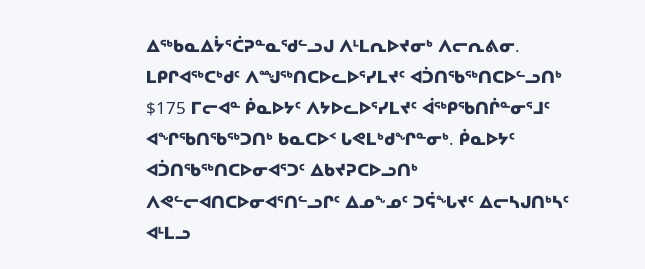ᐃᖅᑲᓇᐃᔮᕐᑖᕈᓐᓇᖁᓪᓗᒍ ᐱᒻᒪᕆᐅᔪᓂᒃ ᐱᓕᕆᕕᓂ. ᒪᑭᒋᐊᖅᑕᒃᑯᑦ ᐱᙳᖅᑎᑕᐅᓚᐅᕐᓯᒪᔪᑦ ᐊᑑᑎᖃᖅᑎᑕᐅᓪᓗᑎᒃ $175 ᒥᓕᐊᓐ ᑮᓇᐅᔭᑦ ᐱᔭᐅᓚᐅᕐᓯᒪᔪᑦ ᐋᖅᑭᖃᑎᒌᓐᓂᕐᒧᑦ ᐊᖏᖃᑎᖃᖅᑐᑎᒃ ᑲᓇᑕᐅᑉ ᒐᕙᒪᒃᑯᖏᓐᓂᒃ. ᑮᓇᐅᔭᑦ ᐊᑑᑎᖃᖅᑎᑕᐅᓂᐊᕐᑐᑦ ᐃᑲᔪᕈᑕᐅᓗᑎᒃ ᐱᕙᓪᓕᐊᑎᑕᐅᓂᐊᕐᑎᓪᓗᒋᑦ ᐃᓄᖕᓄᑦ ᑐᕌᖓᔪᑦ ᐃᓕᓴᒍᑎᒃᓴᑦ ᐊᒻᒪᓗ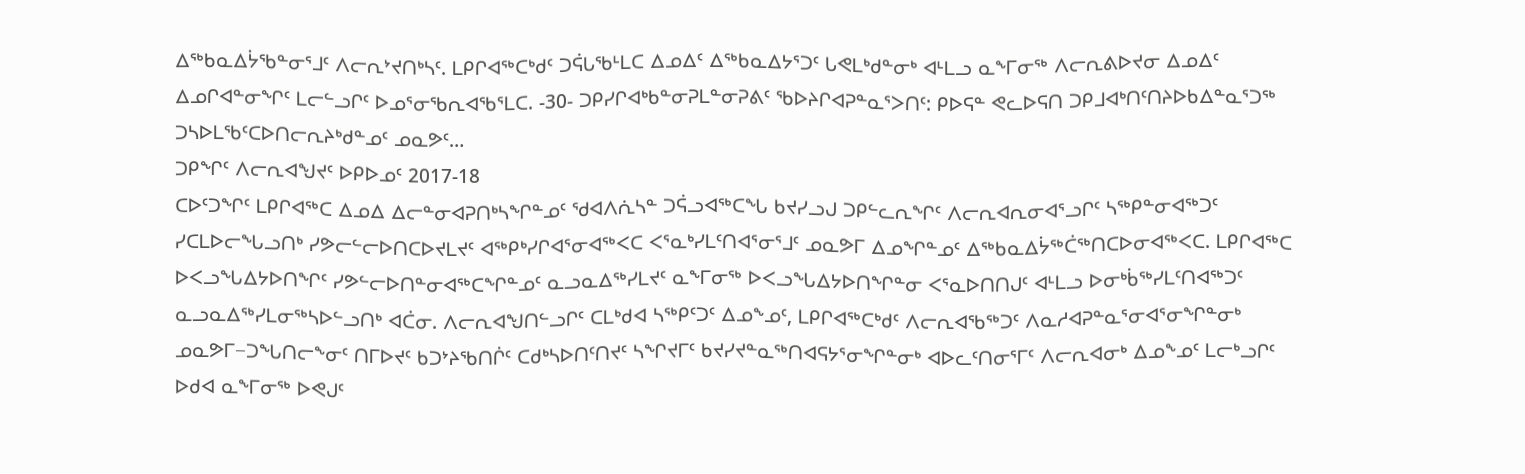ᐃᖅᑲᓇᐃᔮᖃᓐᓂᕐᒧᑦ ᐱᓕᕆᔾᔪᑎᒃᓴᑦ. ᒪᑭᒋᐊᖅᑕᒃᑯᑦ ᑐᕌᒐᖃᒻᒪᑕ ᐃᓄᐃᑦ ᐃᖅᑲᓇᐃᔭᕐᑐᑦ ᒐᕙᒪᒃᑯᓐᓂᒃ ᐊᒻᒪᓗ ᓇᖕᒥᓂᖅ ᐱᓕᕆᕕᐅᔪᓂ ᐃᓄᐃᑦ ᐃᓄᒋᐊᓐᓂᖏᑦ ᒪᓕᓪᓗᒋᑦ ᐅᓄᕐᓂᖃᕆᐊᖃᕐᒪᑕ. -30- ᑐᑭᓯᒋᐊᒃᑲᓐᓂᕈᒪᓐᓂᕈᕕᑦ ᖃᐅᔨᒋᐊᕈᓐᓇᕐᐳᑎᑦ: ᑭᐅᕋᓐ ᕙᓚᐅᕋᑎ ᑐᑭᒧᐊᒃᑎᑦᑎᔨᐅᑲᐃᓐᓇᕐᑐᖅ ᑐᓴᐅᒪᖃᑦᑕᐅᑎᓕᕆᔨᒃᑯᓐᓄᑦ ᓄᓇᕗᑦ…
ᑐᑭᖏᑦ ᐱᓕᕆᐊᖑᔪᑦ ᐅᑭᐅᓄᑦ 2017-18
ᑕᐅᑦᑐᖏᑦ ᒪᑭᒋᐊᖅᑕ ᐃᓄᐃ ᐃᓕᓐᓂᐊᕈᑎᒃᓴᖏᓐᓄᑦ ᖁᐊᐱᕇᓴᓐ ᑐᕌᓗᐊᖅᑕᖓ ᑲᔪᓯᓗᒍ ᑐᑭᓪᓚᕆᖏᑦ ᐱᓕᕆᐊᕆᓂᐊᕐᓗᒋᑦ ᓴᖅᑭᓐᓂᐊᖅᑐᑦ ᓯᑕᒪᐅᓕᖓᓗᑎᒃ ᓯᕗᓕᓪᓕᐅᑎᑕᐅᔪᒪᔪᑦ ᐊᖅᑭᒃᓯᒋᐊᕐᓂᐊᖅᐸᑕ ᐸᕐᓇᒃᓯᒪᑦᑎᐊᕐᓂᕐᒧᑦ ᓄᓇᕗᒥ ᐃᓄᖏᓐᓄᑦ ᐃᖅᑲᓇᐃᔮᖅᑖᖅᑎᑕᐅᓂᐊᖅᐸᑕ. ᒪᑭᒋᐊᖅᑕ ᐅᐸᓗᖓᐃᔭᐅᑎᖏᑦ ᓯᕗᓪᓕᐅᑎᓐᓂᐊᖅᑕᖏᓐᓄᑦ ᓇᓗᓇᐃᖅᓯᒪᔪᑦ ᓇᖕᒥᓂᖅ ᐅᐸᓗᖓᐃᔭᐅᑎᖏᓐᓂ ᐸᕐᓇᐅᑎᑎᒍᑦ ᐊᒻᒪᓗ ᐅᓂᒃᑳᖅᓯᒪᑦᑎᐊᖅᑐᑦ ᓇᓗᓇᐃᖅᓯᒪᓂᖅᓴᐅᓪᓗᑎᒃ ᐊᑖᓂ. ᐱᓕᕆᐊᖑᑎᓪᓗᒋᑦ ᑕᒪᒃᑯᐊ ᓴᖅᑭᑦᑐᑦ ᐃᓄᖕᓄᑦ, ᒪᑭᒋᐊᖅᑕᒃᑯᑦ ᐱᓕᕆᐊᖃᖅᑐᑦ ᐱᓇᓱᐊᕈᓐᓇᕐᓂᐊᕐᓂᖏᓐᓂᒃ ᓄᓇᕗᒥ−ᑐᖓᑎᓕᖕᓂᑦ ᑎᒥᐅᔪᑦ ᑲᑐᔾᔨᖃᑎᒌᑦ ᑕᑯᒃᓴᐅᑎᑦᑎᔪᑦ ᓴᖏᔪᒥᑦ ᑲᔪᓯᔪᓐᓇᖅᑎᐊᕋᔭᕐᓂᖏᓐᓂᒃ ᐊᐅᓚᑦᑎᓂᕐᒥᑦ ᐱᓕᕆᐊᓂᒃ ᐃᓄᖕᓄᑦ ᒪᓕᒃᓗᒋᑦ ᐅᑯᐊ ᓇᖕᒥᓂᖅ ᐅᕙᒍᑦ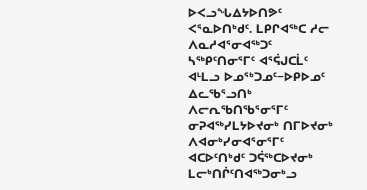ᐅᐸᓗᖓᐃᔭᐅᑎᕗᑦ ᐸᕐᓇᐅᑎᒃᑯᑦ. ᒪᑭᒋᐊᖅᑕ ᓱᓕ ᐱᓇᓱᐊᕐᓂᐊᖅᑐᑦ ᓴᖅᑭᑦᑎᓂᕐᒥᑦ ᐊᕐᕌᒍᑕᒫᑦ ᐊᒻᒪᓗ ᐅᓄᕐᒃᑐᓄᑦ−ᐅᑭᐅᓄᑦ ᐃᓚᖃᕐᓗᑎᒃ ᐱᓕᕆᖃᑎᖃᕐᓂᕐᒥᑦ ᓂᕈᐊᖅᓯᒪᔭᐅᔪᓂᒃ ᑎᒥᐅᔪᓂᒃ ᐱᐊᓂᒃᓯᓂᐊᕐᓂᕐᒥᑦ ᐊᑕᐅᑦᑎᒃᑯᑦ ᑐᕌᖅᑕᐅᔪᓂᒃ ᒪᓕᒃᑎᒌᑦᑎᐊᖅᑐᓂᒃᓗ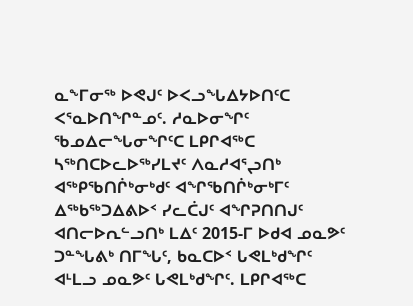ᓇᖕᒥᓂᖅ ᐅᕙᒍᑦ ᐅᐸᓗᖓᐃᔭᐅᑎᑦᑕ ᐸᕐᓇᐅᑎᖏᓐᓄᑦ. ᓱᓇᐅᓂᖏᑦ ᖃᓄᐃᓕᖓᓂᖏᑦᑕ ᒪᑭᒋᐊᖅᑕ ᓴᖅᑎᑕᐅᓚᐅᖅᓯᒪᔪᑦ ᐱᓇᓱᐊᕐᖢᑎᒃ ᐊᖅᑭᖃᑎᒌᒃᓂᒃᑯᑦ ᐊᖏᖃᑎᒌᒃᓂᒃᒥᑦ ᐃᖅᑲᖅᑐᐃᕕᐅᑉ ᓯᓚᑖᒍᑦ ᐊᖏᕈᑎᑎᒍᑦ ᐊᑎᓕᐅᕆᓪᓗᑎᒃ ᒪᐃᑦ 2015-ᒥ ᐅᑯᐊ ᓄᓇᕗᑦ ᑐᓐᖓᕕᒃ ᑎᒥᖓᑦ, ᑲᓇᑕᐅᑉ ᒐᕙᒪᒃᑯᖏᑦ ᐊᒻᒪᓗ ᓄᓇᕗᑦ ᒐᕙᒪᒃᑯᖏᑦ. ᒪᑭᒋᐊᖅᑕ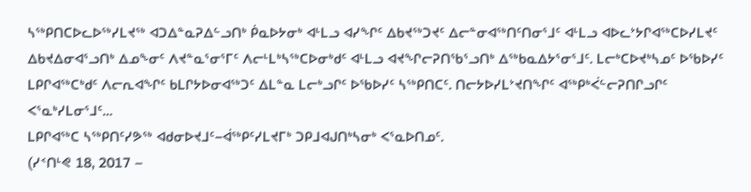ᓴᖅᑭᑎᑕᐅᓚᐅᖅᓯᒪᔪᖅ ᐊᑐᐃᓐᓇᕈᐃᓪᓗᑎᒃ ᑮᓇᐅᔭᓂᒃ ᐊᒻᒪᓗ ᐊᓯᖏᑦ ᐃᑲᔪᖅᑐᔪᑦ ᐃᓕᓐᓂᐊᖅᑎᑦᑎᓂᕐᒧᑦ ᐊᒻᒪᓗ ᐊᐅᓚᔾᔭᒋᐊᖅᑕᐅᓯᒪᔪᑦ ᐃᑲᔪᐃᓂᐊᕐᓗᑎᒃ ᐃᓄᖕᓂᑦ ᐱᔪᓐᓇᕐᓂᕐᒥᑦ ᐱᓕᒻᒪᒃᓴᖅᑕᐅᓂᒃᑯᑦ ᐊᒻᒪᓗ ᐊᔪᖏᓕᕈᑎᖃᕐᓗᑎᒃ ᐃᖅᑲᓇᐃᔭᕐᓂᕐᒧᑦ. ᒪᓕᒃᑕᐅᔪᒃᓴᓄᑦ ᐅᖃᐅᓯᑦ ᒪᑭᒋᐊᖅᑕᒃᑯᑦ ᐱᓕᕆᐊᖏᑦ ᑲᒪᒋᔭᐅᓂᐊᖅᑐᑦ ᐃᒪᓐᓇ ᒪᓕᒃᓗᒋᑦ ᐅᖃᐅᓯᑦ ᓴᖅᑭᑎᑕᑦ. ᑎᓕᔭᐅᓯᒪᔾᔪᑎᖏᑦ ᐊᖅᑭᒃᐹᓪᓕᕈᑎᒋᓗᒋᑦ ᐸᕐᓇᒃᓯᒪᓂᕐᒧᑦ…
ᒪᑭᒋᐊᖅᑕ ᓴᖅᑭᑎᑦᓯᕗᖅ ᐊᑯᓂᐅᔪᒧᑦ−ᐋᖅᑭᑦᓯᒪᔪᒥᒃ ᑐᑭᒧᐊᒍᑎᒃᓴᓂᒃ ᐸᕐᓇᐅᑎᓄᑦ.
(ᓯᑉᑎᒻᕙ 18, 2017 –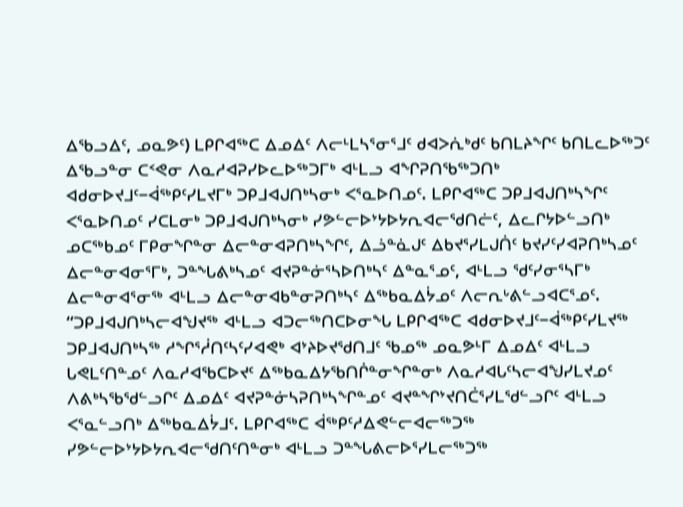ᐃᖃᓗᐃᑦ, ᓄᓇᕗᑦ) ᒪᑭᒋᐊᖅᑕ ᐃᓄᐃᑦ ᐱᓕᒻᒪᓴᕐᓂᕐᒧᑦ ᑯᐊᐳᕇᒃᑯᑦ ᑲᑎᒪᔨᖏᑦ ᑲᑎᒪᓚᐅᖅᑐᑦ ᐃᖃᓗᓐᓂ ᑕᑉᕙᓂ ᐱᓇᓱᐊᕈᓯᐅᓚᐅᖅᑐᒥᒃ ᐊᒻᒪᓗ ᐊᖏᕈᑎᖃᖅᑐᑎᒃ ᐊᑯᓂᐅᔪᒧᑦ−ᐋᖅᑭᑦᓯᒪᔪᒥᒃ ᑐᑭᒧᐊᒍᑎᒃᓴᓂᒃ ᐸᕐᓇᐅᑎᓄᑦ. ᒪᑭᒋᐊᖅᑕ ᑐᑭᒧᐊᒍᑎᒃᓴᖏᑦ ᐸᕐᓇᐅᑎᓄᑦ ᓯᑕᒪᓂᒃ ᑐᑭᒧᐊᒍᑎᒃᓴᓂᒃ ᓯᕗᓪᓕᐅᔾᔭᐅᔭᕆᐊᓕᖁᑎᓖᑦ, ᐃᓚᒋᔭᐅᓪᓗᑎᒃ ᓄᑕᖅᑲᓄᑦ ᒥᑭᓂᖏᓐᓂ ᐃᓕᓐᓂᐊᕈᑎᒃᓴᖏᑦ, ᐃᓘᓐᓈᒍᑦ ᐃᑲᔪᕐᓯᒪᒍᑏᑦ ᑲᔪᓯᑦᓯᐊᕈᑎᒃᓴᓄᑦ ᐃᓕᓐᓂᐊᓂᕐᒥᒃ, ᑐᓐᖓᕕᒃᓴᓄᑦ ᐊᔪᕈᓐᓃᕐᓴᐅᑎᒃᓴᑦ ᐃᓐᓇᕐᓄᑦ, ᐊᒻᒪᓗ ᖁᑦᓯᓂᕐᓴᒥᒃ ᐃᓕᓐᓂᐊᕐᓂᖅ ᐊᒻᒪᓗ ᐃᓕᓐᓂᐊᑲᓐᓂᕈᑎᒃᓴᑦ ᐃᖅᑲᓇᐃᔮᓄᑦ ᐱᓕᕆᒡᕕᓪᓗᐊᑕᕐᓄᑦ. “ᑐᑭᒧᐊᒍᑎᒃᓴᓕᐊᖑᔪᖅ ᐊᒻᒪᓗ ᐊᑐᓕᖅᑎᑕᐅᓂᖓ ᒪᑭᒋᐊᖅᑕ ᐊᑯᓂᐅᔪᒧᑦ−ᐋᖅᑭᑦᓯᒪᔪᖅ ᑐᑭᒧᐊᒍᑎᒃᓴᖅ ᓱᖏᕐᓲᑎᑦᓴᑦᓯᐊᕙᒃ ᐊᔾᔨᐅᔪᖁᑎᒧᑦ ᖃᓄᖅ ᓄᓇᕗᒻᒥ ᐃᓄᐃᑦ ᐊᒻᒪᓗ ᒐᕙᒪᑦᑎᓐᓄᑦ ᐱᓇᓱᐊᖃᑕᐅᔪᑦ ᐃᖅᑲᓇᐃᔭᖃᑎᒌᓐᓂᖏᓐᓂᒃ ᐱᓇᓱᐊᒐᑦᓴᓕᐊᖑᓯᒪᔪᓄᑦ ᐱᕕᒃᓴᖃᖁᓪᓗᒋᑦ ᐃᓄᐃᑦ ᐊᔪᕈᓐᓃᓴᕈᑎᒃᓴᖏᓐᓄᑦ ᐊᔪᓐᖏᔾᔪᑎᑖᕐᓯᒪᖁᓪᓗᒋᑦ ᐊᒻᒪᓗ ᐸᕐᓇᓪᓗᑎᒃ ᐃᖅᑲᓇᐃᔮᒧᑦ. ᒪᑭᒋᐊᖅᑕ ᐋᖅᑭᑦᓱᐃᕙᓪᓕᐊᓕᖅᑐᖅ ᓯᕗᓪᓕᐅᔾᔭᐅᔭᕆᐊᓕᖁᑎᑦᑎᓐᓂᒃ ᐊᒻᒪᓗ ᑐᓐᖓᕕᓕᐅᕐᓯᒪᓕᖅᑐᖅ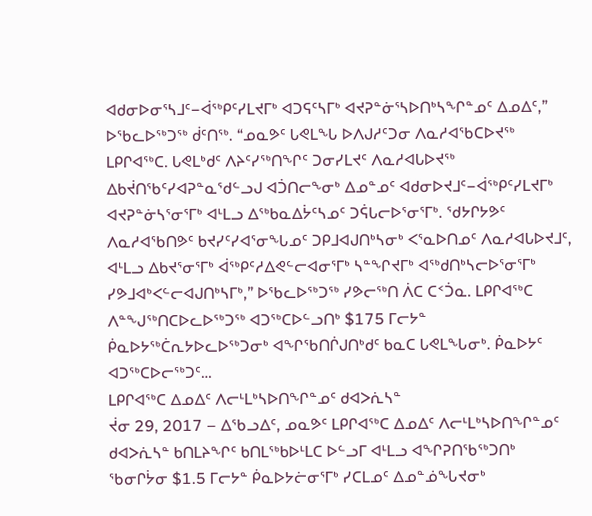ᐊᑯᓂᐅᓂᕐᓴᒧᑦ−ᐋᖅᑭᑦᓯᒪᔪᒥᒃ ᐊᑐᕋᑦᓴᒥᒃ ᐊᔪᕈᓐᓃᕐᓴᐅᑎᒃᓴᖏᓐᓄᑦ ᐃᓄᐃᑦ,” ᐅᖃᓚᐅᖅᑐᖅ ᑰᑦᑎᖅ. “ᓄᓇᕗᑦ ᒐᕙᒪᖓ ᐅᐱᒍᓱᑦᑐᓂ ᐱᓇᓱᐊᖃᑕᐅᔪᖅ ᒪᑭᒋᐊᖅᑕ. ᒐᕙᒪᒃᑯᑦ ᐱᔨᑦᓯᖅᑎᖏᑦ ᑐᓂᓯᒪᔪᑦ ᐱᓇᓱᐊᒐᐅᔪᖅ ᐃᑲᔫᑎᖃᑦᓯᐊᕈᓐᓇᖁᓪᓗᒍ ᐊᑑᑎᓕᖕᓂᒃ ᐃᓄᓐᓄᑦ ᐊᑯᓂᐅᔪᒧᑦ−ᐋᖅᑭᑦᓯᒪᔪᒥᒃ ᐊᔪᕈᓐᓃᓴᕐᓂᕐᒥᒃ ᐊᒻᒪᓗ ᐃᖅᑲᓇᐃᔮᑦᓴᓄᑦ ᑐᕌᒐᓕᐅᕐᓂᕐᒥᒃ. ᖁᔭᒋᔭᕗᑦ ᐱᓇᓱᐊᖃᑎᕗᑦ ᑲᔪᓯᑦᓯᐊᕐᓂᖓᓄᑦ ᑐᑭᒧᐊᒍᑎᒃᓴᓂᒃ ᐸᕐᓇᐅᑎᓄᑦ ᐱᓇᓱᐊᒐᐅᔪᒧᑦ, ᐊᒻᒪᓗ ᐃᑲᔪᕐᓂᕐᒥᒃ ᐋᖅᑭᑦᓱᐃᕙᓪᓕᐊᓂᕐᒥᒃ ᓴᓐᖏᔪᒥᒃ ᐊᖅᑯᑎᒃᓴᓕᐅᕐᓂᕐᒥᒃ ᓯᕗᒧᐊᒃᐸᓪᓕᐊᒍᑎᒃᓴᒥᒃ,” ᐅᖃᓚᐅᖅᑐᖅ ᓯᕗᓕᖅᑎ ᐲᑕ ᑕᑉᑑᓇ. ᒪᑭᒋᐊᖅᑕ ᐱᓐᖑᖅᑎᑕᐅᓚᐅᖅᑐᖅ ᐊᑐᖅᑕᐅᓪᓗᑎᒃ $175 ᒥᓕᔭᓐ ᑮᓇᐅᔭᖅᑖᕆᔭᐅᓚᐅᖅᑐᓂᒃ ᐊᖏᖃᑎᒌᒍᑎᒃᑯᑦ ᑲᓇᑕ ᒐᕙᒪᖓᓂᒃ. ᑮᓇᐅᔭᑦ ᐊᑐᖅᑕᐅᓕᖅᑐᑦ…
ᒪᑭᒋᐊᖅᑕ ᐃᓄᐃᑦ ᐱᓕᒻᒪᒃᓴᐅᑎᖏᓐᓄᑦ ᑯᐊᐳᕇᓴᓐ
ᔫᓂ 29, 2017 – ᐃᖃᓗᐃᑦ, ᓄᓇᕗᑦ ᒪᑭᒋᐊᖅᑕ ᐃᓄᐃᑦ ᐱᓕᒻᒪᒃᓴᐅᑎᖏᓐᓄᑦ ᑯᐊᐳᕇᓴᓐ ᑲᑎᒪᔨᖏᑦ ᑲᑎᒪᖅᑲᐅᒻᒪᑕ ᐅᓪᓗᒥ ᐊᒻᒪᓗ ᐊᖏᕈᑎᖃᖅᑐᑎᒃ ᖃᓂᒋᔮᓂ $1.5 ᒥᓕᔭᓐ ᑮᓇᐅᔭᓖᓂᕐᒥᒃ ᓯᑕᒪᓄᑦ ᐃᓄᓐᓅᖓᔪᓂᒃ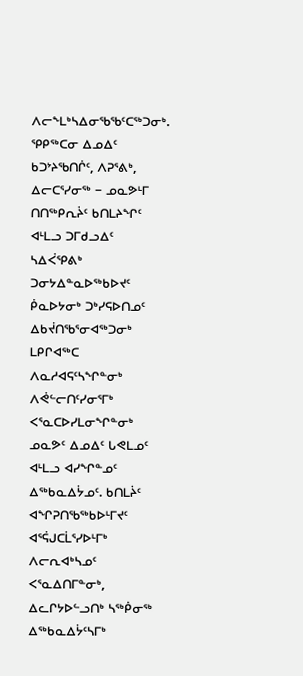ᐱᓕᖕᒪᒃᓴᐃᓂᖃᖃᑦᑕᖅᑐᓂᒃ. ᕿᑭᖅᑕᓂ ᐃᓄᐃᑦ ᑲᑐᔾᔨᖃᑎᒌᑦ, ᐱᕈᕐᕕᒃ, ᐃᓕᑕᕐᓯᓂᖅ − ᓄᓇᕗᒻᒥ ᑎᑎᖅᑭᕆᔩᑦ ᑲᑎᒪᔨᖏᑦ ᐊᒻᒪᓗ ᑐᒥᑯᓗᐃᑦ ᓴᐃᐹᕿᕕᒃ ᑐᓂᔭᐃᓐᓇᐅᖅᑲᐅᔪᑦ ᑮᓇᐅᔭᓂᒃ ᑐᒃᓯᕋᐅᑎᓄᑦ ᐃᑲᔫᑎᖃᕐᓂᐊᖅᑐᓂᒃ ᒪᑭᒋᐊᖅᑕ ᐱᓇᓱᐊᕋᑦᓴᖏᓐᓂᒃ ᐱᕚᓪᓕᑎᑦᓯᓂᕐᒥᒃ ᐸᕐᓇᑕᐅᓯᒪᓂᖏᓐᓂᒃ ᓄᓇᕗᑦ ᐃᓄᐃᑦ ᒐᕙᒪᓄᑦ ᐊᒻᒪᓗ ᐊᓯᖏᓐᓄᑦ ᐃᖅᑲᓇᐃᔮᓄᑦ. ᑲᑎᒪᔩᑦ ᐊᖏᕈᑎᖃᖅᑲᐅᒻᒥᔪᑦ ᐊᕐᕌᒍᑕᒫᕐᓯᐅᒻᒥᒃ ᐱᓕᕆᐊᒃᓴᓄᑦ ᐸᕐᓇᐃᑎᒥᓐᓂᒃ, ᐃᓚᒋᔭᐅᓪᓗᑎᒃ ᓴᖅᑮᓂᖅ ᐃᖅᑲᓇᐃᔮᑦᓴᒥᒃ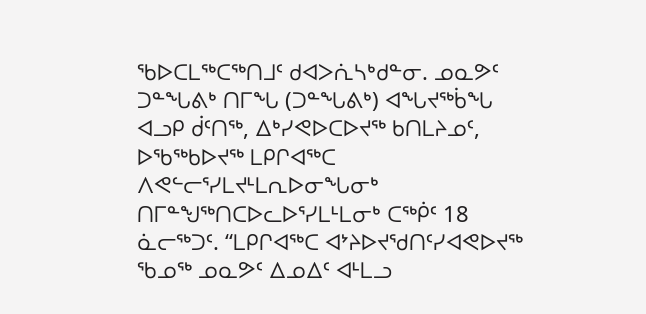ᖃᐅᑕᒪᖅᑕᖅᑎᒧᑦ ᑯᐊᐳᕇᓴᒃᑯᓐᓂ. ᓄᓇᕗᑦ ᑐᓐᖓᕕᒃ ᑎᒥᖓ (ᑐᓐᖓᕕᒃ) ᐊᖓᔪᖅᑳᖓ ᐊᓗᑭ ᑰᑦᑎᖅ, ᐃᒃᓯᕙᐅᑕᐅᔪᖅ ᑲᑎᒪᔨᓄᑦ, ᐅᖃᖅᑲᐅᔪᖅ ᒪᑭᒋᐊᖅᑕ ᐱᕙᓪᓕᕐᓯᒪᔪᒻᒪᕆᐅᓂᖓᓂᒃ ᑎᒥᓐᖑᖅᑎᑕᐅᓚᐅᕐᓯᒪᒻᒪᓂᒃ ᑕᖅᑮᑦ 18 ᓈᓕᖅᑐᑦ. “ᒪᑭᒋᐊᖅᑕ ᐊᔾᔨᐅᔪᖁᑎᑦᓯᐊᕙᐅᔪᖅ ᖃᓄᖅ ᓄᓇᕗᑦ ᐃᓄᐃᑦ ᐊᒻᒪᓗ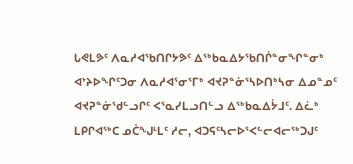ᒐᕙᒪᕗᑦ ᐱᓇᓱᐊᖃᑎᒋᔭᕗᑦ ᐃᖅᑲᓇᐃᔭᖃᑎᒌᓐᓂᖏᓐᓂᒃ ᐊᔾᔨᐅᖏᑦᑐᓂ ᐱᓇᓱᐊᕐᓂᕐᒥᒃ ᐊᔪᕈᓐᓃᕐᓴᐅᑎᒃᓴᓂ ᐃᓄᓐᓄᑦ ᐊᔪᕈᓐᓃᖁᓪᓗᒋᑦ ᐸᕐᓇᓯᒪᓗᑎᓪᓗ ᐃᖅᑲᓇᐃᔮᒧᑦ. ᐃᓛᒃ ᒪᑭᒋᐊᖅᑕ ᓄᑖᖑᒻᒪᑦ ᓱᓕ, ᐊᑐᕋᑦᓴᓕᐅᕐᐸᓪᓕᐊᓕᖅᑐᒍᑦ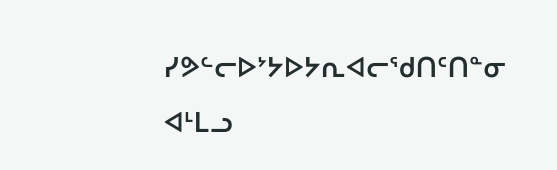ᓯᕗᓪᓕᐅᔾᔭᐅᔭᕆᐊᓕᖁᑎᑦᑎᓐᓂ ᐊᒻᒪᓗ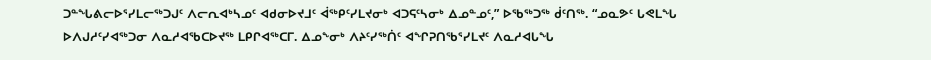ᑐᓐᖓᕕᓕᐅᕐᓯᒪᓕᖅᑐᒍᑦ ᐱᓕᕆᐊᒃᓴᓄᑦ ᐊᑯᓂᐅᔪᒧᑦ ᐋᖅᑭᑦᓯᒪᔪᓂᒃ ᐊᑐᕋᑦᓴᓂᒃ ᐃᓄᓐᓄᑦ,” ᐅᖃᖅᑐᖅ ᑰᑦᑎᖅ. “ᓄᓇᕗᑦ ᒐᕙᒪᖓ ᐅᐱᒍᓱᑦᓯᐊᖅᑐᓂ ᐱᓇᓱᐊᖃᑕᐅᔪᖅ ᒪᑭᒋᐊᖅᑕᒥ. ᐃᓄᖕᓂᒃ ᐱᔨᑦᓯᖅᑏᑦ ᐊᖏᕈᑎᖃᕐᓯᒪᔪᑦ ᐱᓇᓱᐊᒐᖓ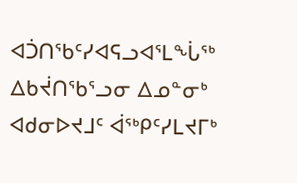ᐊᑑᑎᖃᑦᓯᐊᕋᓗᐊᕐᒪᖔᖅ ᐃᑲᔫᑎᖃᕐᓗᓂ ᐃᓄᓐᓂᒃ ᐊᑯᓂᐅᔪᒧᑦ ᐋᖅᑭᑦᓯᒪᔪᒥᒃ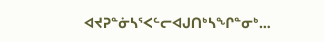ᐊᔪᕈᓐᓃᓴᕐᐸᓪᓕᐊᒍᑎᒃᓴᖏᓐᓂᒃ…